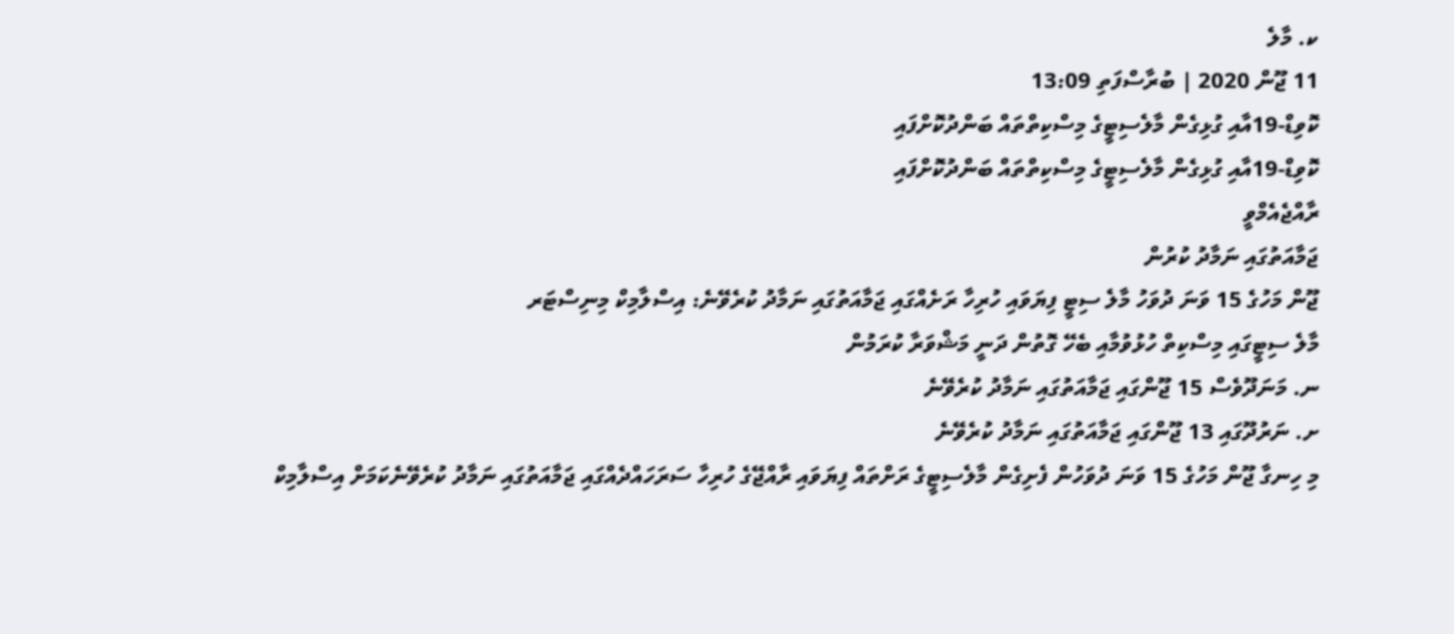ކ. މާލެ
11 ޖޫން 2020 | ބުރާސްފަތި 13:09
ކޮވިޑް-19އާއި ގުޅިގެން މާލެސިޓީގެ މިސްކިތްތައް ބަންދުކޮށްފައި
ކޮވިޑް-19އާއި ގުޅިގެން މާލެސިޓީގެ މިސްކިތްތައް ބަންދުކޮށްފައި
ރާއްޖެއެމްވީ
ޖަމާއަތުގައި ނަމާދު ކުރުން
ޖޫން މަހުގެ 15 ވަނަ ދުވަހު މާލެ ސިޓީ ފިޔަވައި ހުރިހާ ރަށެއްގައި ޖަމާއަތުގައި ނަމާދު ކުރެވޭނެ: އިސްލާމިކް މިނިސްޓަރ
މާލެ ސިޓީގައި މިސްކިތް ހުޅުވުމާއި ބެހޭ ގޮތުން ދަނީ މަޝްވަރާ ކުރަމުން
ނ. މަނަދޫވެސް 15 ޖޫންގައި ޖަމާއަތުގައި ނަމާދު ކުރެވޭނެ
ށ. ނަރުދޫގައި 13 ޖޫންގައި ޖަމާއަތުގައި ނަމާދު ކުރެވޭނެ
މި ހިނގާ ޖޫން މަހުގެ 15 ވަނަ ދުވަހުން ފެށިގެން މާލެސިޓީގެ ރަށްތައް ފިޔަވައި ރާއްޖޭގެ ހުރިހާ ސަރަހައްދެއްގައި ޖަމާއަތުގައި ނަމާދު ކުރެވޭނެކަމަށް އިސްލާމިކް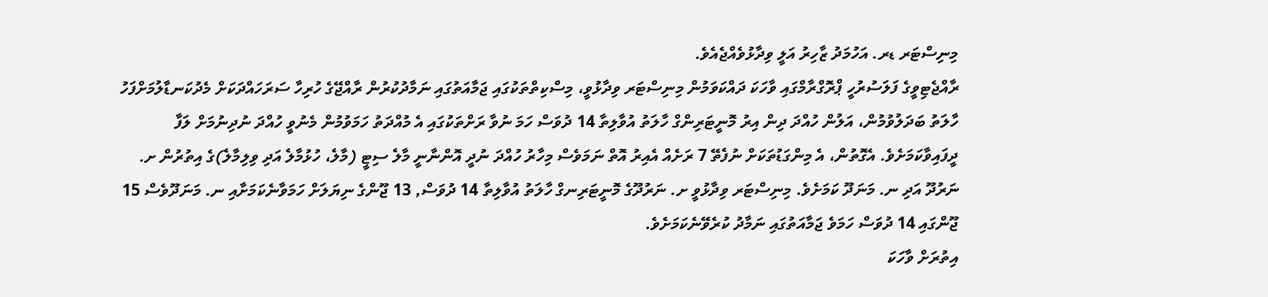މިނިސްޓަރ ޑރ. އަހުމަދު ޒާހިރު އަލީ ވިދާޅުވެއްޖެއެވެ.
ރާއްޖެޓިވީގެ ފަލަސުރުހީ ޕްރޮގްރާމްގައި ވާހަކަ ދައްކަވަމުން މިނިސްޓަރ ވިދާޅުވީ، މިސްކިތްތަކުގައި ޖަމާއަތުގައި ނަމާދުކުރުން ރާއްޖޭގެ ހުރިހާ ސަރަހައްދަކަށް މެދުކަނޑާލުމަށްފަހު ހާލަތު ބަދަލުވުމުން، އަލުން ހުއްދަ ދިން އިރު މޮނީޓަރިންގް ހާލަތު އުވާލިތާ 14 ދުވަސް ހަމަ ނުވާ ރަށްތަކުގައި އެ މުއްދަތު ހަމަވުމުން މެނުވީ ހުއްދަ ނުދިނުމަށް ލަފާ ދީފައިވާކަމަށެވެ. އެގޮތުން، އެ މިންގަޑުތަކަށް ނުފެތޭ 7 ރަށެއް އެއިރު އޮތް ނަމަވެސް މިހާރު ހުއްދަ ނުދީ އޮންނާނީ މާލެ ސިޓީ (މާލެ، ހުޅުމާލެ އަދި ވިލިމާލެ)ގެ އިތުރުން ށ. ނަރުދޫ އަދި ނ. މަނަދޫ ކަމަށެވެ. މިނިސްޓަރ ވިދާޅުވީ ށ. ނަރުދޫގެ މޮނީޓަރިނގް ހާލަތު އުވާލިތާ 14 ދުވަސް, 13 ޖޫންގެ ނިޔަލަށް ހަމަވާނެކަމަށާއި ނ. މަނަދޫވެސް 15 ޖޫންގައި 14 ދުވަސް ހަމަވެ ޖަމާއަތުގައި ނަމާދު ކުރެވޭނެކަމަށެވެ.
އިތުރަށް ވާހަކަ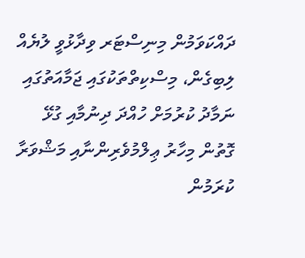ދައްކަވަމުން މިނިސްޓަރ ވިދާޅުވީ ލުޔެއް ލިބިގެން، މިސްކިތްތަކުގައި ޖަމާއަތުގައި ނަމާދު ކުރުމަށް ހުއްދަ ދިނުމާއި ގުޅޭ ގޮތުން މިހާރު ޢިލްމުވެރިންނާއި މަޝްވަރާ ކުރަމުން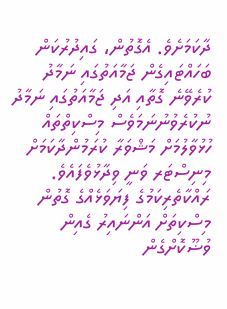ދާކަމަށެވެ. އެގޮތުން، ގައިދުރުކަން ބަހައްޓައިގެން ޖަމާއަތުގައި ނަމާދު ކުރެވޭނެ ގޮތާއި އަދި ޖަމާއަތުގައި ނަމާދު ނުކުރެވުނުނަމަވެސް މިސްކިތްތައް ހުޅުވާލުމަށް މަޝްވަރާ ކުރަމުންދާކަމަށް މިނިސްޓަރ ވަނީ ވިދާޅުވެފައެވެ.
ރައްކާތެރިކަމުގެ ފިޔަވަޅެއްގެ ގޮތުން މިސްކިތަށް އަންނައިރު ގެއިން ވުޟޫކޮށްގެން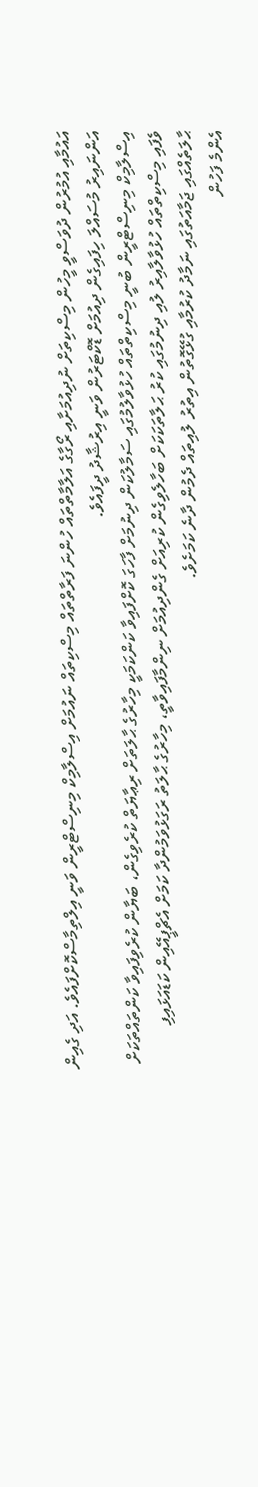އައުމާއި އުމުރުން ދުވަސްވީ މީހުން މިސްކިތަށް ނުދިއުމަށާއި ރޯގާގެ އަލާމާތްތައް ހުންނަ ފަރާތްތައް މިސްކިތައް ނައުމަށް އިސްލާމިކް މިނިސްޓްރީން ވަނީ އިލްތިމާސްކޮށްފައެވެ. އަދި ގެއިން އަންނައިރު މުސައްލަ ހިފައިގެން ދިއުމަށް ޑޮކްޓަރުން ވަނީ އިރުޝާދު ދީފައެވެ.
އިސްލާމިކް މިނިސްޓްރީން ބުނީ މިސްކިތްތައް ހުޅުވާލުމުގައި ސަމާލުކަން ދިނުމަށް ފާހަގަ ކޮށްފައިވާ ކަންކަމަކީ މިހާރުގެ ޙާލަތަށް ރިޢާޔަތް ކުރެވިގެން، ބަޔާން ކުރެވިފައިވާ ކަންތައްތަކަށް ވެފައި މިސްކިތްތައް ހުޅުވާލާއިރު ލުއި ދިނުމުގައި ކުރު ޙަލާތަކަކަށް ބަހާލެވިގެން ކުރިއަށް ގެންދިއުމަށް ނިންމާފައިވާތީ، މިހާރުގެ ޙާލަތު ރަގަޅުވަމުންދާ ކަމަށް އެޗްޕީއޭއިން ކަޑައަޅައިފި ޙާލަތެއްގައި ޖަމާއަތުގައި ނަމާދު ކުރުމާއި ގުޅޭގޮތުން އިތުރު ލުއިތައް ދެމުން ދާނެ ކަމަށެވެ.
އެންމެ ފަހުން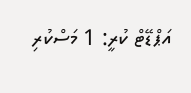އަޕްޑޭޓް ކުރީ: 1 މަސްކުރި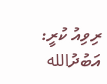ރިވިއު ކުރީ: އަބުދުالله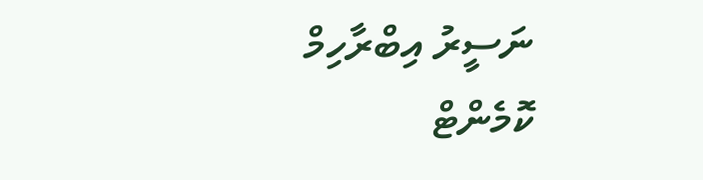ނަސީރު އިބްރާހިމް
ކޮމެންޓް